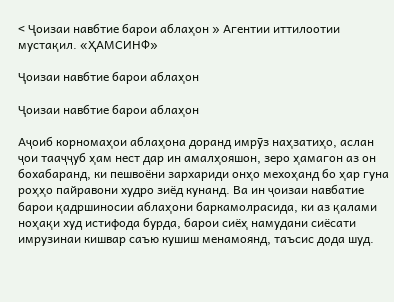< Ҷоизаи навбтие барои аблаҳон » Агентии иттилоотии мустақил. «ҲАМСИНФ»

Ҷоизаи навбтие барои аблаҳон

Ҷоизаи навбтие барои аблаҳон

Аҷоиб корномаҳои аблаҳона доранд имрӯз наҳзатиҳо, аслан ҷои тааҷҷуб ҳам нест дар ин амалҳояшон, зеро ҳамагон аз он бохабаранд, ки пешвоёни зархариди онҳо мехоҳанд бо ҳар гуна роҳҳо пайравони худро зиёд кунанд. Ва ин ҷоизаи навбатие барои қадршиносии аблаҳони баркамолрасида, ки аз қалами ноҳақи худ истифода бурда, барои сиёҳ намудани сиёсати имрузинаи кишвар саъю кушиш менамоянд, таъсис дода шуд.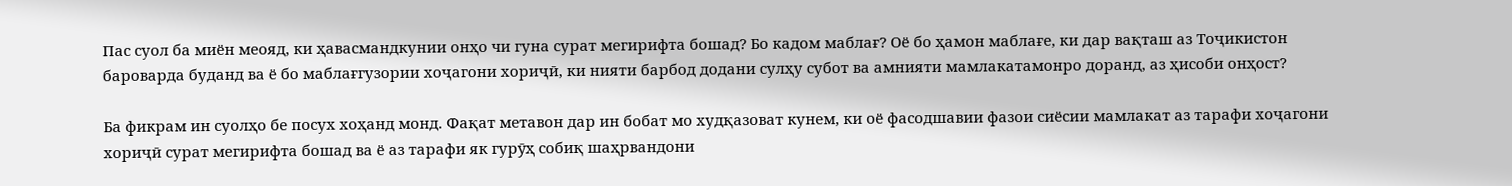Пас суол ба миён меояд, ки ҳавасмандкунии онҳо чи гуна сурат мегирифта бошад? Бо кадом маблағ? Оё бо ҳамон маблағе, ки дар вақташ аз Тоҷикистон бароварда буданд ва ё бо маблағгузории хоҷагони хориҷӣ, ки нияти барбод додани сулҳу субот ва амнияти мамлакатамонро доранд, аз ҳисоби онҳост?

Ба фикрам ин суолҳо бе посух хоҳанд монд. Фақат метавон дар ин бобат мо худқазоват кунем, ки оё фасодшавии фазои сиёсии мамлакат аз тарафи хоҷагони хориҷӣ сурат мегирифта бошад ва ё аз тарафи як гурӯҳ собиқ шаҳрвандони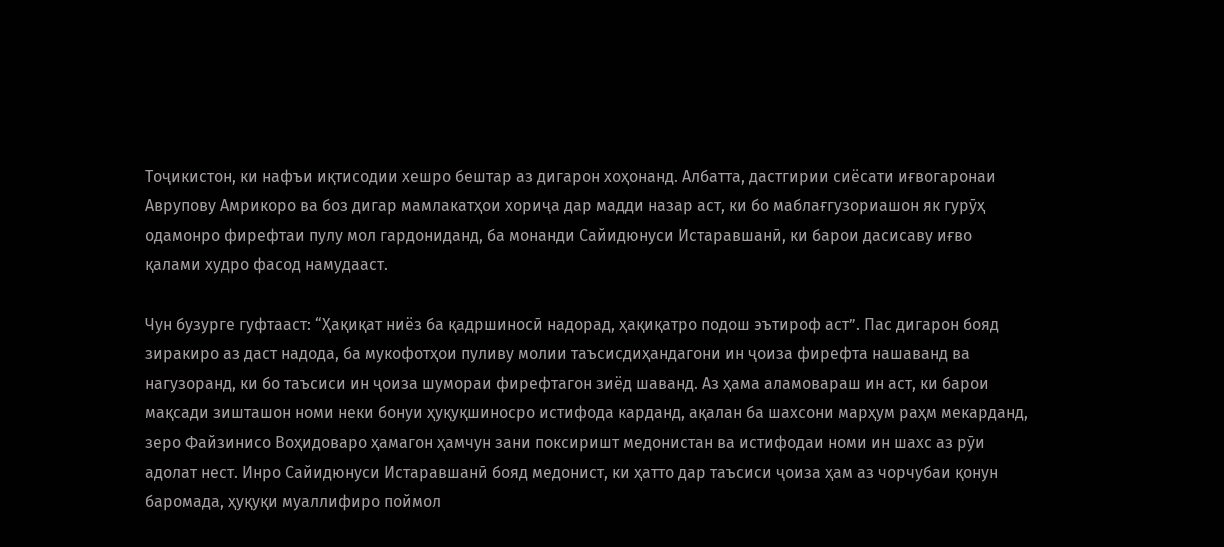Тоҷикистон, ки нафъи иқтисодии хешро бештар аз дигарон хоҳонанд. Албатта, дастгирии сиёсати иғвогаронаи Аврупову Амрикоро ва боз дигар мамлакатҳои хориҷа дар мадди назар аст, ки бо маблағгузориашон як гурӯҳ одамонро фирефтаи пулу мол гардониданд, ба монанди Сайидюнуси Истаравшанӣ, ки барои дасисаву иғво қалами худро фасод намудааст.

Чун бузурге гуфтааст: “Ҳақиқат ниёз ба қадршиносӣ надорад, ҳақиқатро подош эътироф аст”. Пас дигарон бояд зиракиро аз даст надода, ба мукофотҳои пуливу молии таъсисдиҳандагони ин ҷоиза фирефта нашаванд ва нагузоранд, ки бо таъсиси ин ҷоиза шумораи фирефтагон зиёд шаванд. Аз ҳама аламовараш ин аст, ки барои мақсади зишташон номи неки бонуи ҳуқуқшиносро истифода карданд, ақалан ба шахсони марҳум раҳм мекарданд, зеро Файзинисо Воҳидоваро ҳамагон ҳамчун зани поксиришт медонистан ва истифодаи номи ин шахс аз рӯи адолат нест. Инро Сайидюнуси Истаравшанӣ бояд медонист, ки ҳатто дар таъсиси ҷоиза ҳам аз чорчубаи қонун баромада, ҳуқуқи муаллифиро поймол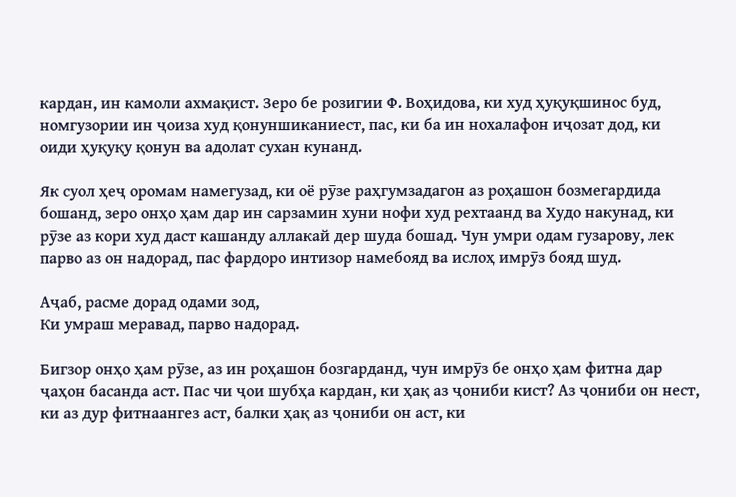кардан, ин камоли ахмақист. Зеро бе розигии Ф. Воҳидова, ки худ ҳуқуқшинос буд, номгузории ин ҷоиза худ қонуншиканиест, пас, ки ба ин нохалафон иҷозат дод, ки оиди ҳуқуқу қонун ва адолат сухан кунанд.

Як суол ҳеҷ оромам намегузад, ки оё рӯзе раҳгумзадагон аз роҳашон бозмегардида бошанд, зеро онҳо ҳам дар ин сарзамин хуни нофи худ рехтаанд ва Худо накунад, ки рӯзе аз кори худ даст кашанду аллакай дер шуда бошад. Чун умри одам гузарову, лек парво аз он надорад, пас фардоро интизор намебояд ва ислоҳ имрӯз бояд шуд.

Аҷаб, расме дорад одами зод,
Ки умраш меравад, парво надорад.

Бигзор онҳо ҳам рӯзе, аз ин роҳашон бозгарданд, чун имрӯз бе онҳо ҳам фитна дар ҷаҳон басанда аст. Пас чи ҷои шубҳа кардан, ки ҳақ аз ҷониби кист? Аз ҷониби он нест, ки аз дур фитнаангез аст, балки ҳақ аз ҷониби он аст, ки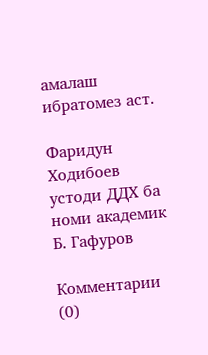амалаш ибратомез аст.

Фаридун Ходибоев устоди ДДХ ба номи академик Б. Гафуров

Комментарии (0)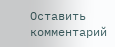Оставить комментарий